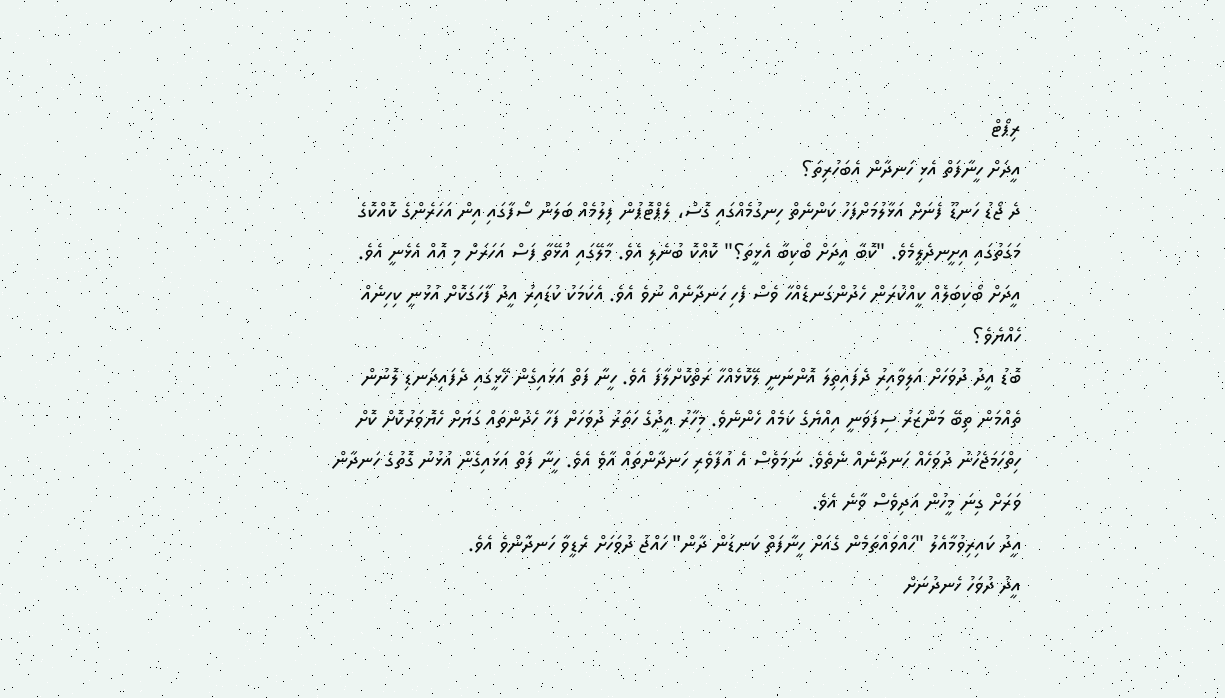ރިޕޯޓް
އީދަށް ހީނާފަތް އެޅި ހަނދާން އެބަހުރިތަ؟
ދެ ޖޯޑު ހަނޑޫ ފެނަށް އަޅާލުމަށްފަހު ކަންނެތް ހިނގުމެއްގައި ގޮސް، ލެޕްޓޮޕުން ފިލުމެއް ބަލަން ސޯފާގައި އިން އަހަރެންގެ ކޮއްކޮގެ މަގަތުގައި އިށީނދެލީމެވެ. "ކޮބާ އީދަށް ބޯކިބާ އެޅީތަ؟" ކޮއްކޮ ބުނެލި އެވެ. މާލޭގައި އުޅޭތާ ފަސް އަހަރަށް މި އޮއް އެޅެނީ އެވެ. އީދަށް ބޯކިބަލެއް ކީއްކުރަން ހެދުންގަނޑެއްހާ ވެސް ފެހި ހަނދާނެއް ނުވެ އެވެ. އެކަމަކު ކުޑައިރު އީދު ފާހަގަކޮށް އުޅުނީ ކިހިނެއް ހެއްޔެވެ؟
ބޮޑު އީދު ދުވަހަށް އަލިވާއިރު ދެފައިތިލަ އޮންނަނީ ލޭކޮޅެއްހާ ރަތްކޮށްލާފަ އެވެ. ހީނާ ފަތް އަޅައިގެން ހޭޅީގައި ދެފައިދަނޑި ލޮނުން ތެއްމަން ތިބޭ މަންޒަރު ސިފަވަނީ އިއްޔެގެ ކަމެއް ހެންނެވެ. މިހާރު އީދުގެ ހަތަރު ދުވަހަށް ފަހާ ހެދުންތައް ގަޔަށް ހެޔޮވަރުކޮށް ކޮށް ހިތްހަމަޖެހުނު ދުވަހެއް ހަނދާނެއް ނެތެވެ. ނަމަވެސް އެ އުފާވެރި ހަނދާންތައް އާވެ އެވެ. ހީނާ ފަތް އަޅައިގެން އުޅުނު ގޮތުގެ ހަނދާން ވަރަށް ގިނަ މީހުން އަދިވެސް ވާނެ އެވެ.
އީދު ކައިރިވުމާއެލު "ހައްވައްތަމެން ގެއަށް ހީނާފަތް ކަނޑަން ދާން" ހައްޖު ދުވަހަށް ރެޑީވާ ހަނދާންވެ އެވެ.
އީދު ދުވަހު ހެނދުނަށް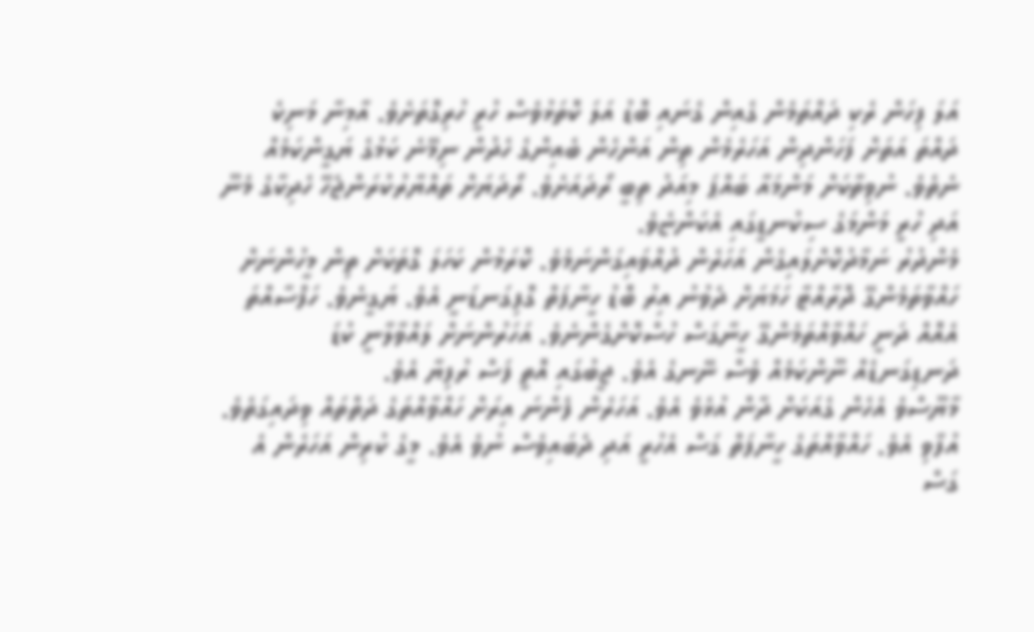އަލަ ފިހަން ރެކި ދައްތަމެން ގެއިން ގެނައި ބޮޑު އަލަ ކޮތަޅުވެސް ހުރީ ހުރިގޮތަށެވެ. އާމިނާ މަނިކެ ދައްތަ އަތަށް ފަހަންދިން އަހަރެމެން ތިން އަންހެން ބެއިންގެ ހެދުން ނިމޭނެ ކަމުގެ ޔަގީންކަމެއް ނެތެވެ. ނުވިތާކަށް މަންމައާ ބައްޕަ މިއަދު ތިބީ ރޯދައަށެވެ. ރޯދަޔަށް ތައްޔާރުކުރަންޖެހޭ ހެދިކާގެ މެނޫ އަދި ހުރީ މަންމަގެ ސިކުނޑީގައި އެކަންޏެވެ.
މެންދުރު ނަމާދުކޮށްލައިގެން އަހަރެން ދުއްވައިގަންނަމެވެ. ކޮރަމުން ކަހަލަ ގޮތަކަށް ތިން މީހުންނަށް ހައްވާތަމެންގޭ ދޮރާއްޓާ ހަމަޔަށް ދެވުނު އިރު ބޮޑު ހީނާފަތް ގޮފިގަނޑަނީ އެވެ. ޔަގީނެވެ. ހަފްސާއްތަ އެއޮއް ދަނީ ހައްވާއްތަމެންގޭ ހީނާގަސް ހުސްކޮށްގެންނެވެ. އަހަރުންނަށް ލައްވާލާނީ ކުޑަ ދަނޑިގަނޑެއް ނޫންކަމެއް ވެސް ނޭނގެ އެވެ. ޖީބުގައި އޮތީ ފަސް ރުފިޔާ އެވެ.
މާޔޫސްވެ އެހެން ގެއަކަށް ދާން އުޅެވެ އެވެ. އަހަރެން ފެންނަ އިރަށް ހައްވާއްތަގެ ދަތްތައް ވިދައިގަތެވެ. އުފާވި އެވެ. ހައްވާއްތަގެ ހީނާފަތް ގަސް އެހުރީ އަދި ދެބައިވެސް ނުވެ އެވެ. މީގެ ކުރިން އަހަރެން އެ ގަސް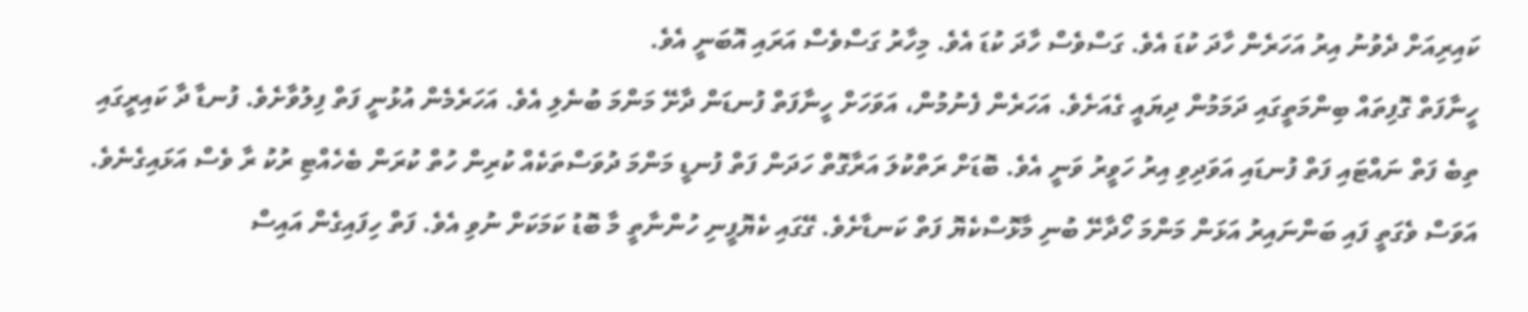ކައިރިއަށް ދެވުނު އިރު އަހަރެން ހާދަ ކުޑަ އެވެ. ގަސްވެސް ހާދަ ކުޑަ އެވެ. މިހާރު ގަސްވެސް އަރައި އޮބަނީ އެވެ.
ހީނާފަތް ގޮފިތައް ބިންމަތީގައި ދަމަމުން ދިޔައީ ގެއަށެވެ. އަހަރެން ފެނުމުން، އަވަހަށް ހީނާފަތް ފުނޑަން ދާށޭ މަންމަ ބުނެލި އެވެ. އަހަރެމެން އުޅުނީ ފަތް ފިލުވާށެވެ. ފުނޑާ ދާ ކައިރީގައި ތިބެ ފަތް ނައްޓައި ފަތް ފުނޑައި އަވަދިވި އިރު ހަވީރު ވަނީ އެވެ. ބޮޑަށް ރަތްކުލަ އަރާގޮތް ހަދަން ފަތް ފުނޑީ މަންމަ ދުވަސްތަކެއް ކުރިން ހުތް ކުރަން ބެހެއްޓި ރުކު ރާ ވެސް އަޅައިގެނެވެ.
އަވަސް ވެގަތީ ފައި ބަންނައިރު އަޅަން މަންމަ ހޯދާށޭ ބުނި މާޅޮސްކެޔޮ ފަތް ކަނޑާށެވެ. ގޭގައި ކެޔޮފީނި ހުންނާތީ މާ ބޮޑު ކަމަކަށް ނުވި އެވެ. ފަތް ހިފައިގެން އައިސް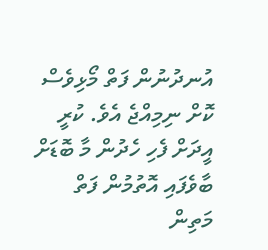އުނދުނުން ފަތް މޯޅިވެސް ކޮށް ނިމިއްޖެ އެވެ. ކުރީ އީދަށް ފެހި ހެދުން މާ ބޮޑަށް ބާވެފައި އޮތުމުން ފަތް މަތިން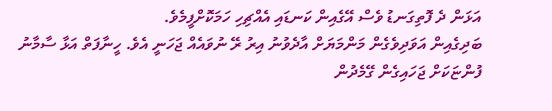އަޅަން ދެ ފޮތިގަނޑު ވެސް އޭގެއިން ކަނޑައި އެއްޗިހި ހަމަކޮށްފީމެވެ.
ބަދިގެއިން އަވަދިވެގެން މަންމަޔަށް އާދެވުނު އިރު ރޭ ނުވައެއް ޖަހަނީ އެވެ. ހީނާފަތް އަޅާ ސާމާނު ފުންޏަކަށް ޖަހައިގެން ގޭމެދުން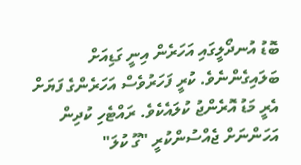ބޮޑު އުނދޯލީގައި އަހަރެން އިނީ ގަޑިއަށް ބަލައިގެންނެވެ. ކުރީ ފަހަރުވެސް އަހަރެންގެ ފަޔަށް އެރީ މަޑު އޮރެންޖު ކުލައެކެވެ. ރައްޓެހި ކުދިން އަހަންނަށް ޖެއްސުންކުރީ "ގޫ ކުލަ"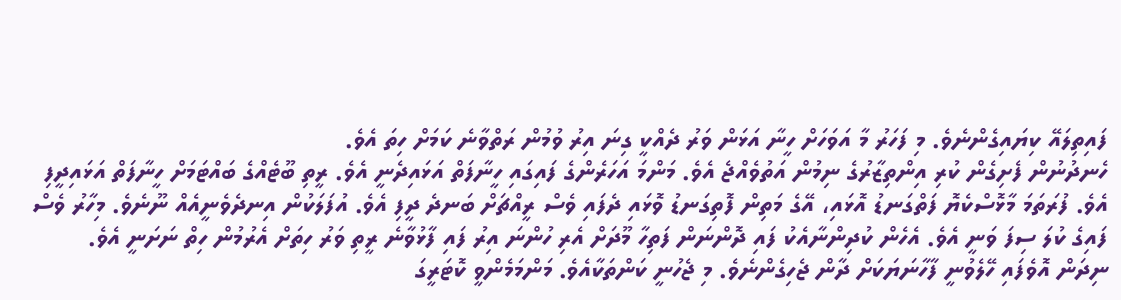ފައިތިލައޭ ކިޔައިގެންނެވެ. މި ފަހަރު މާ އަވަހަށް ހީނާ އަޅަން ވަރު ދެއްކީ ގިނަ އިރު ވުމުން ރަތްވާނެ ކަމަށް ހިތަ އެވެ.
ހެނދުނުން ފެށިގެން ކުރި އިންތިޒާރުގެ ނިމުން އަތުވެއްޖެ އެވެ. މަންމަ އަހަރެންގެ ފައިގައި ހީނާފަތް އަޅައިދެނީ އެވެ. ރީތި ބޫޓެއްގެ ބައްޓަމަށް ހީނާފަތް އަޅައިދީފި އެވެ. ފުރަތަމަ މާޅޮސްކެޔޮ ފަތްގަނޑު އޮޅައި، އޭގެ މަތިން ފޮތިގަނޑު ވޮޅައި ދެފައި ވެސް ރީއްޗަށް ބަނދެ ދީފި އެވެ. އުފަލަކުން އިނދެވެނީއެއް ނޫނެވެ. މިހާރު ވެސް ފައިގެ ކުލަ ސިފަ ވަނީ އެވެ. އެހެން ކުދިންނާއެކު ފައި ދޮންނަން ފަތިހާ މޫދަށް އެރި ހުންނަ އިރު ފައި ފާޅުވާނެ ރީތި ވަރު ހިތަށް އެރުމުން ހިތް ނަށަނީ އެވެ.
ނިދަން އޮވެފައި ހޭލެވުނީ ފާހާނަޔަކަށް ދާން ޖެހިގެންނެވެ. މި ޖެހުނީ ކަންތަކާއެވެ. މަންމަމެންވީ ކޮޓަރީގަ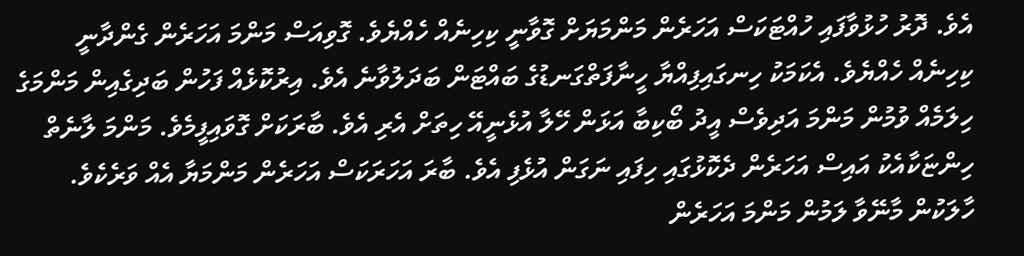އެވެ. ދޮރު ހުޅުވާފައި ހުއްޓަކަސް އަހަރެން މަންމަޔަށް ގޮވާނީ ކިހިނެއް ހެއްޔެވެ. ގޮވިއަސް މަންމަ އަހަރެން ގެންދާނީ ކިހިނެއް ހެއްޔެވެ. އެކަމަކު ހިނގައިފިއްޔާ ހީނާފަތްގަނޑުގެ ބައްޓަން ބަދަލުވާނެ އެވެ. އިރުކޮޅެއް ފަހުން ބަދިގެއިން މަންމަގެ ހިލަމެއް ވުމުން މަންމަ އަދިވެސް އީދު ބޯކިބާ އަޅަން ހޭލާ އުޅެނީއޭ ހިތަށް އެރި އެވެ. ބާރަކަށް ގޮވައިފީމެވެ. މަންމަ ލާނެތް ހިންޏަކާއެކު އައިސް އަހަރެން ދެކޮޅުގައި ހިފައި ނަގަން އުޅެފި އެވެ. ބާރަ އަހަރަކަސް އަހަރެން މަންމަޔާ އެއް ވަރެކެވެ. ހާލަކުން މާނޭވާ ލަމުން މަންމަ އަހަރެން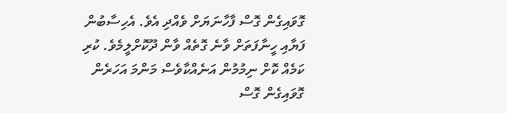ގޮވައިގެން ގޮސް ފާހާނަޔަށް ވެއްދި އެވެ. އެހިސާބުން ފަޔާއި ހީނާފަތަށް ވާނެ ގޮތެއް ވާން ދޫކޮށްލީމެވެ. ކުރި ކަމެއް ކޮށް ނިމުމުން އަނެއްކާވެސް މަންމަ އަހަރެން ގޮވައިގެން ގޮސް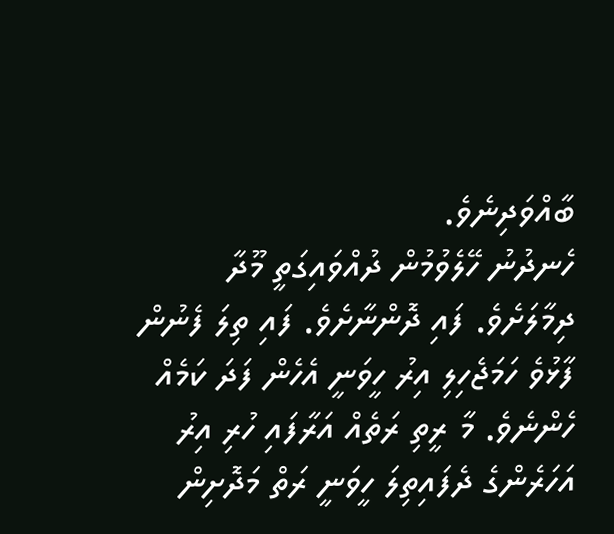ބާއްވަދިނެވެ.
ހެނދުނު ހޭލެވުމުން ދުއްވައިގަތީ މޫދާ ދިމާލަށެވެ. ފައި ދޮންނާށެވެ. ފައި ތިލަ ފެނުން ފާޅުވެ ހަމަޖެހިލި އިރު ހީވަނީ އެހެން ފަދަ ކަމެއް ހެންނެވެ. މާ ރީތި ރަތެއް އަރާފައި ހުރި އިރު އަހަރެންގެ ދެފައިތިލަ ހީވަނީ ރަތް މަދޮށިން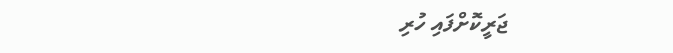ޖަރީކޮށްފައި ހުރި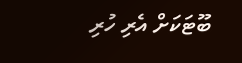ބޫޓަކަށް އެރި ހުރި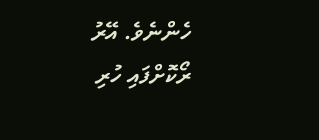ހެންނެވެ. އޭރު ރޯކޮށްފައި ހުރި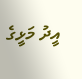އީދު މަޅީގެ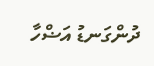ދުންގަނޑު އަޟްހާ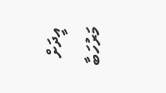އީދަށް މަރުހަބާ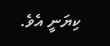ކިޔަނީ އެވެ.